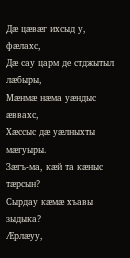Дæ цæвæг ихсыд у, фæлахс,
Дæ сау царм де стджытыл лæбыры,
Мæнмæ нæма уæндыс æввахс,
Хæссыс дæ уæлныхты мæгуыры.
Зæгъ-ма, кæй та кæныс тæрсын?
Сырдау кæмæ хъавы зыдыка?
Æрлæуу,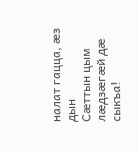налат гацца, æз дын
Сæттын цым лæдзæгæй дæ сыкъа!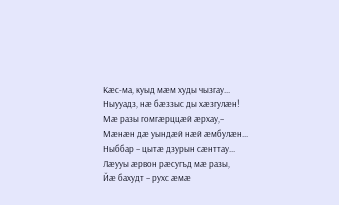Кæс-ма, куыд мæм худы чызгау...
Ныууадз, нæ бæззыс ды хæзгулæн!
Мæ разы гомгæрццæй æрхау,–
Мæнæн дæ уындæй нæй æмбулæн...
Ныббар – цытæ дзурын сæнттау...
Лæууы æрвон рæсугъд мæ разы,
Йæ бахудт – рухс æмæ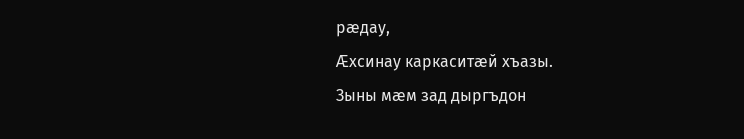рæдау,
Æхсинау каркаситæй хъазы.
Зыны мæм зад дыргъдон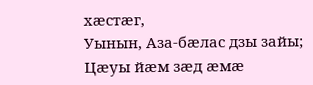хæстæг,
Уынын, Аза-бæлас дзы зайы;
Цæуы йæм зæд æмæ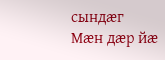сындæг
Мæн дæр йæ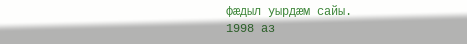фæдыл уырдæм сайы.
1998 аз